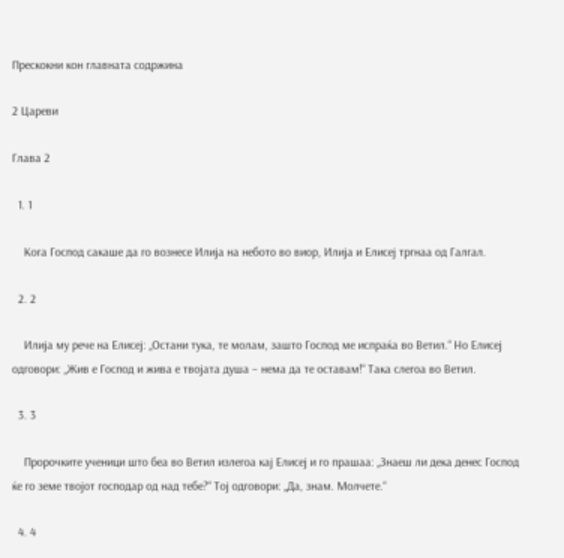Прескокни кон главната содржина

2 Цареви

Глава 2

  1. 1

    Кога Господ сакаше да го вознесе Илија на небото во виор, Илија и Елисеј тргнаа од Галгал.

  2. 2

    Илија му рече на Елисеј: „Остани тука, те молам, зашто Господ ме испраќа во Ветил.“ Но Елисеј одговори: „Жив е Господ и жива е твојата душа – нема да те оставам!“ Така слегоа во Ветил.

  3. 3

    Пророчките ученици што беа во Ветил излегоа кај Елисеј и го прашаа: „Знаеш ли дека денес Господ ќе го земе твојот господар од над тебе?“ Тој одговори: „Да, знам. Молчете.“

  4. 4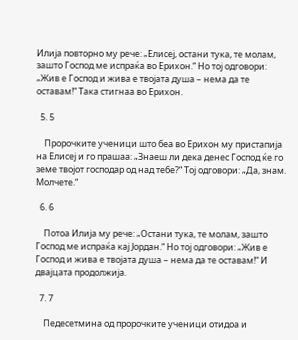Илија повторно му рече: „Елисеј, остани тука, те молам, зашто Господ ме испраќа во Ерихон.“ Но тој одговори: „Жив е Господ и жива е твојата душа – нема да те оставам!“ Така стигнаа во Ерихон.

  5. 5

    Пророчките ученици што беа во Ерихон му пристапија на Елисеј и го прашаа: „Знаеш ли дека денес Господ ќе го земе твојот господар од над тебе?“ Тој одговори: „Да, знам. Молчете.“

  6. 6

    Потоа Илија му рече: „Остани тука, те молам, зашто Господ ме испраќа кај Јордан.“ Но тој одговори: „Жив е Господ и жива е твојата душа – нема да те оставам!“ И двајцата продолжија.

  7. 7

    Педесетмина од пророчките ученици отидоа и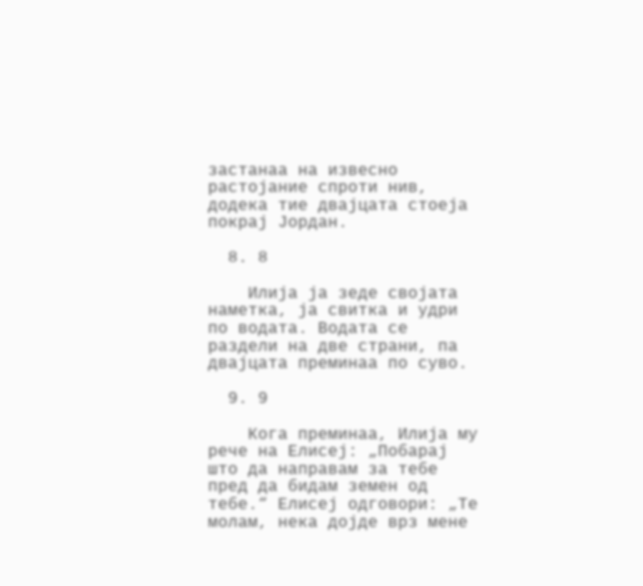застанаа на извесно растојание спроти нив, додека тие двајцата стоеја покрај Јордан.

  8. 8

    Илија ја зеде својата наметка, ја свитка и удри по водата. Водата се раздели на две страни, па двајцата преминаа по суво.

  9. 9

    Кога преминаа, Илија му рече на Елисеј: „Побарај што да направам за тебе пред да бидам земен од тебе.“ Елисеј одговори: „Те молам, нека дојде врз мене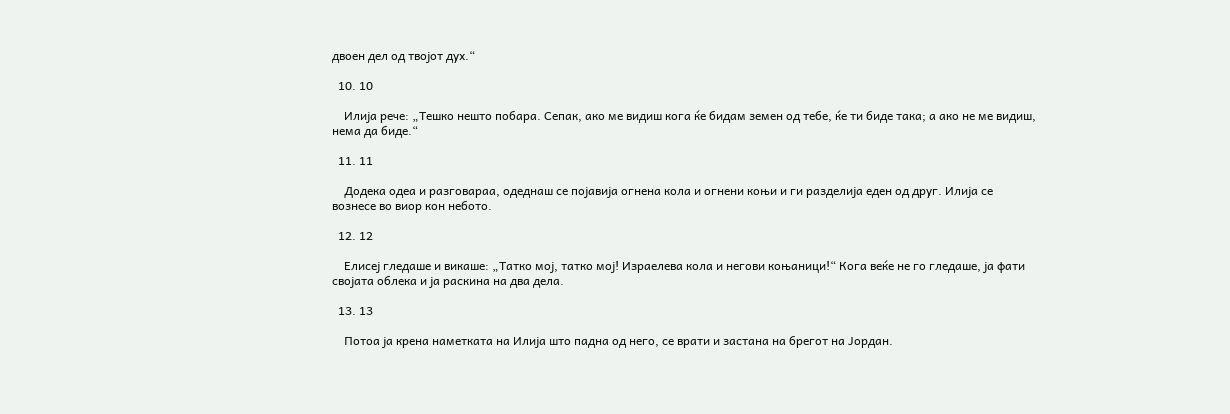двоен дел од твојот дух.“

  10. 10

    Илија рече: „Тешко нешто побара. Сепак, ако ме видиш кога ќе бидам земен од тебе, ќе ти биде така; а ако не ме видиш, нема да биде.“

  11. 11

    Додека одеа и разговараа, одеднаш се појавија огнена кола и огнени коњи и ги разделија еден од друг. Илија се вознесе во виор кон небото.

  12. 12

    Елисеј гледаше и викаше: „Татко мој, татко мој! Израелева кола и негови коњаници!“ Кога веќе не го гледаше, ја фати својата облека и ја раскина на два дела.

  13. 13

    Потоа ја крена наметката на Илија што падна од него, се врати и застана на брегот на Јордан.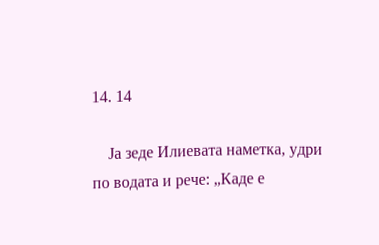14. 14

    Ја зеде Илиевата наметка, удри по водата и рече: „Каде е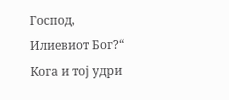Господ, Илиевиот Бог?“ Кога и тој удри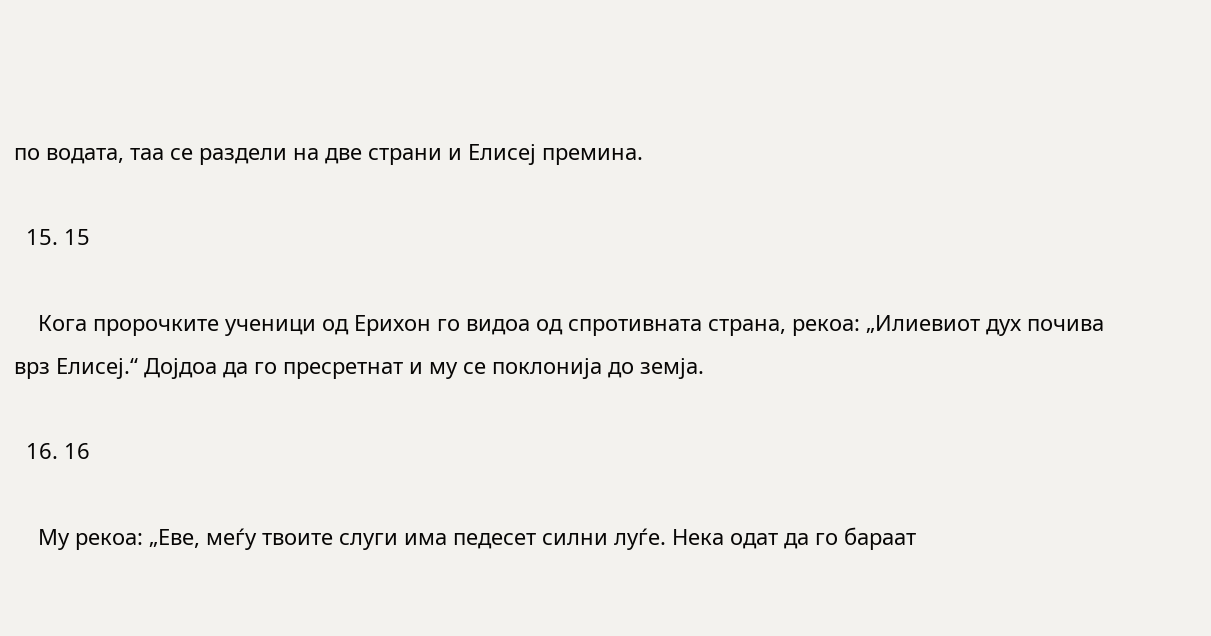по водата, таа се раздели на две страни и Елисеј премина.

  15. 15

    Кога пророчките ученици од Ерихон го видоа од спротивната страна, рекоа: „Илиевиот дух почива врз Елисеј.“ Дојдоа да го пресретнат и му се поклонија до земја.

  16. 16

    Му рекоа: „Еве, меѓу твоите слуги има педесет силни луѓе. Нека одат да го бараат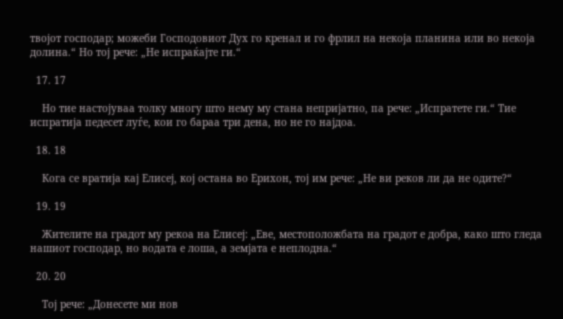твојот господар; можеби Господовиот Дух го кренал и го фрлил на некоја планина или во некоја долина.“ Но тој рече: „Не испраќајте ги.“

  17. 17

    Но тие настојуваа толку многу што нему му стана непријатно, па рече: „Испратете ги.“ Тие испратија педесет луѓе, кои го бараа три дена, но не го најдоа.

  18. 18

    Кога се вратија кај Елисеј, кој остана во Ерихон, тој им рече: „Не ви реков ли да не одите?“

  19. 19

    Жителите на градот му рекоа на Елисеј: „Еве, местоположбата на градот е добра, како што гледа нашиот господар, но водата е лоша, а земјата е неплодна.“

  20. 20

    Тој рече: „Донесете ми нов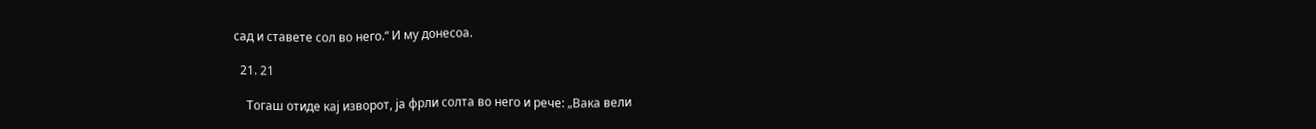сад и ставете сол во него.“ И му донесоа.

  21. 21

    Тогаш отиде кај изворот, ја фрли солта во него и рече: „Вака вели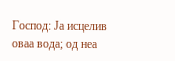Господ: Ја исцелив оваа вода; од неа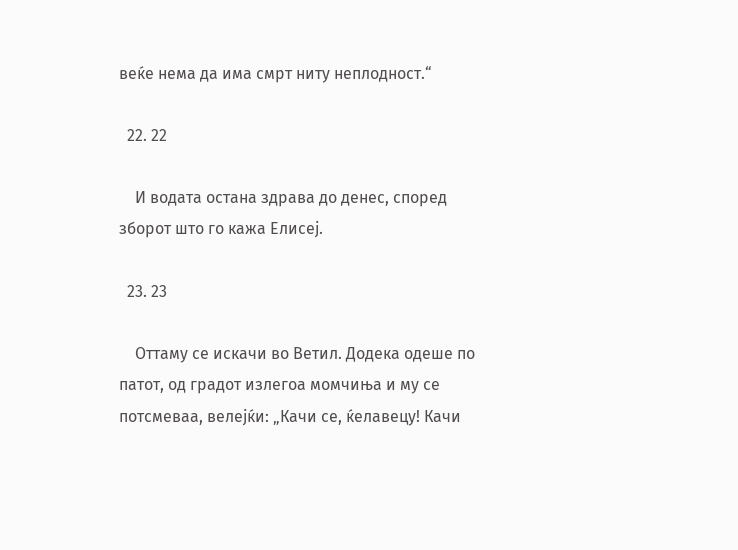веќе нема да има смрт ниту неплодност.“

  22. 22

    И водата остана здрава до денес, според зборот што го кажа Елисеј.

  23. 23

    Оттаму се искачи во Ветил. Додека одеше по патот, од градот излегоа момчиња и му се потсмеваа, велејќи: „Качи се, ќелавецу! Качи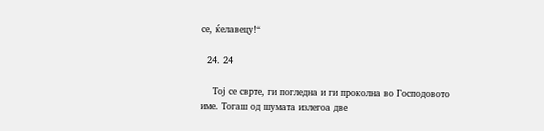се, ќелавецу!“

  24. 24

    Тој се сврте, ги погледна и ги проколна во Господовото име. Тогаш од шумата излегоа две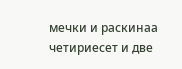мечки и раскинаа четириесет и две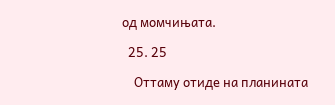од момчињата.

  25. 25

    Оттаму отиде на планината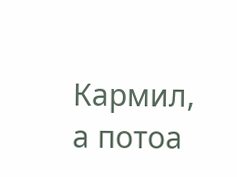Кармил, а потоа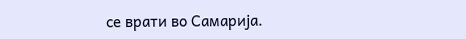се врати во Самарија.